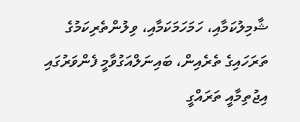ޝާމިލުކަމާއި، ހަމަހަމަކަމާއި، ވިލުންތެރިކަމުގެ ތަރަހައިގެ ތެރެއިން، ބައިނަލްއަގުވާމީ ފެންވަރުގައި އިޖުތިމާއީ ތަރައްގީ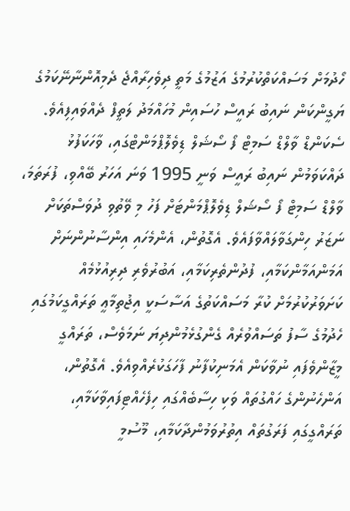ހޯދުމަށް މަސައްކަތްކުރުމުގެ އަޒުމުގެ މަތީ ދިވެހިރާއްޖެ ދެމިއޮންނާނޭކަމުގެ ޔަގީންކަން ނައިބު ރައީސް ހުސައިން މުހައްމަދު ލަތީފް ދެއްވައިފިއެވެ.
ސެކަންޑް ވާލްޑް ސަމިޓް ފޯ ސޯޝަލް ޑިވެލޮޕްމަންޓްގައި، ވާހަކަފުޅު ދައްކަވަމުން ނައިބު ރައީސް ވަނީ 1995 ވަނަ އަހަރު ބޭއްވި، ފުރަތަމަ، ވާލްޑް ސަމިޓް ފޯ ސޯޝަލް ޑިވެލޮޕްމަންޓަށް ފަހު މި ވޭތުވި ދުވަސްތަކަށް ނަޒަރު ހިންގަވާލައްވާފައެވެ. އެގޮތުން، އެންމެހައި އިންސާނުންނަށް އަމަންއަމާންކަމާއި، ފުދުންތެރިކަމާއި، އަބުރުވެރި ދިރިއުޅުމެއް ކަށަވަރުކުރުމަށް ކުރާ މަސައްކަތުގެ އަސާސަކީ އިޖުތިމާޢީ ތަރައްގީކަމުގައި ހެދުމުގެ ސާފު ތަސައްވުރެއް ގެންގުޅެމުންދިޔަ ނަމަވެސް، ތަރައްގީ މީޒާންވެފައި ނުވާކަން އެމަނިކުފާނު ފާހަގަކުރެއްވިއެވެ. އެގޮތުން، އަންހެނުންގެ ހައްގުތައް ވަކި ހިސާބެއްގައި ހިފެހެއްޓިފައިވާކަމާއި، ތަރައްގީގައި ފަރަގުތައް އިތުރުވަމުންދާކަމާއި، މޫސުމީ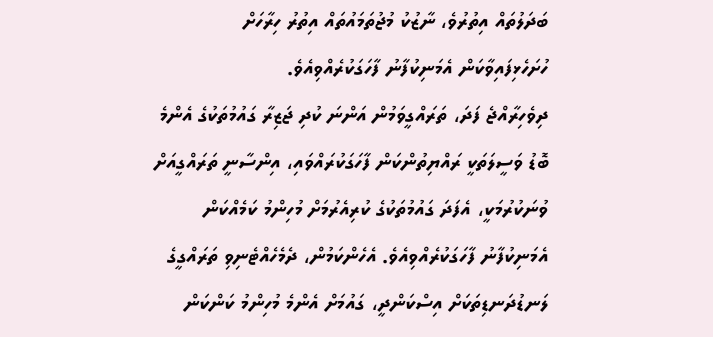ބަދަލުތައް އިތުރުވެ، ނާޒުކު މުޖުތަމައުތައް އިތުރު ހިރާހަށް ހުށަހެޅިފައިވާކަން އެމަނިކުފާނު ފާހަގަކުރެއްވިއެވެ.
ދިވެހިރާއްޖެ ފަދަ، ތަރައްގީވަމުން އަންނަ ކުދި ޖަޒިރާ ގައުމުތަކުގެ އެންމެ ބޮޑު ވަސީލަތަކީ ރައްޔިތުންކަން ފާހަގަކުރައްވައި، އިންސާނީ ތަރައްގީއަށް ވުނަކުރުމަކީ، އެފަދަ ގައުމުތަކުގެ ކުރިއެރުމަށް މުހިންމު ކަމެއްކަން އެމަނިކުފާނު ފާހަގަކުރެއްވިއެވެ. އެހެންކަމުން، ދެމެހެއްޓެނިވި ތަރައްގީގެ ލަނޑުދަނޑިތަކަށް އިސްކަންދީ، ގައުމަށް އެންމެ މުހިންމު ކަންކަން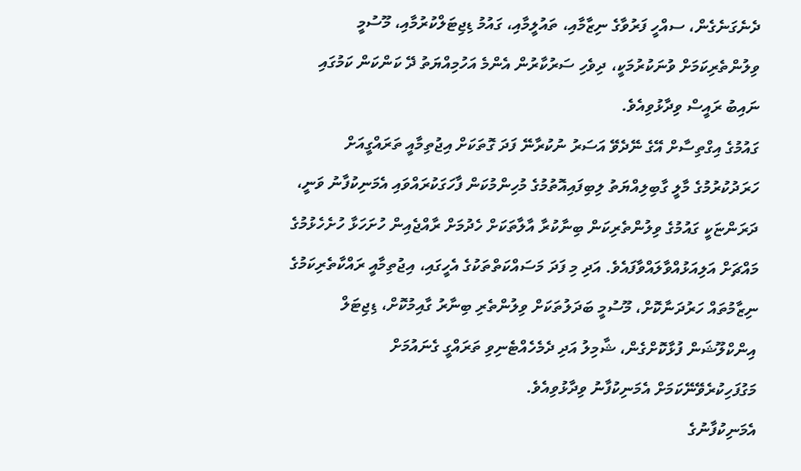ދެނެގަނެގެން، ސއްހީ ފަރުވާގެ ނިޒާމާއި، ތައުލީމާއި، ގައުމު ޑިޖިޓަލްކުރުމާއި، މޫސުމީ ވިލުންތެރިކަމަށް ވުނަކުރުމަކީ، ދިވެހި ސަރުކާރުން އެންމެ އަހުމިއްޔަތު ދޭ ކަންކަން ކަމުގައި ނައިބު ރައީސް ވިދާޅުވިއެވެ.
ގައުމުގެ އިގްތިސާށް އޭގެ ނޭދެވޭ އަސަރު ނުކުރާނޭ ފަދަ ގޮތަކަށް އިޖުތިމާއީ ތަރައްގީއަށް ހަރަދުކުރުމުގެ މާލީ ގާބިލިއްޔަތު ލިބިފައިއޮތުމުގެ މުހިންމުކަން ފާހަގަކުރައްވައި އެމަނިކުފާނު ވަނީ، ދަރަންޏަކީ ގައުމުގެ ވިލުންތެރިކަން ބިނާކުރާ އާލާތަކަށް ހެދުމަށް ރާއްޖެއިން ހުށަހަޅާ ހުށެހެޅުމުގެ މައްޗަށް އަލިއަޅުއްވާލައްވާފައެވެ. އަދި މި ފަދަ މަސައްކަތްތަކުގެ އެހީގައި، އިޖުތިމާއީ ރައްކާތެރިކަމުގެ ނިޒާމުތައް ހަރުދަނާކޮށް، މޫސުމީ ބަދަލުތަކަށް ވިލުންތެރި ބިނާރު ގާއިމުކޮށް، ޑިޖިޓަލް އިންކްލޫޝަން ފުޅާކޮށްގެން، ޝާމިލު އަދި ދެމެހެއްޓެނިވި ތަރައްގީ ގެނައުމަށް މަގުފަހިކުރެވޭނޭކަމަށް އެމަނިކުފާނު ވިދާޅުވިއެވެ.
އެމަނިކުފާނުގެ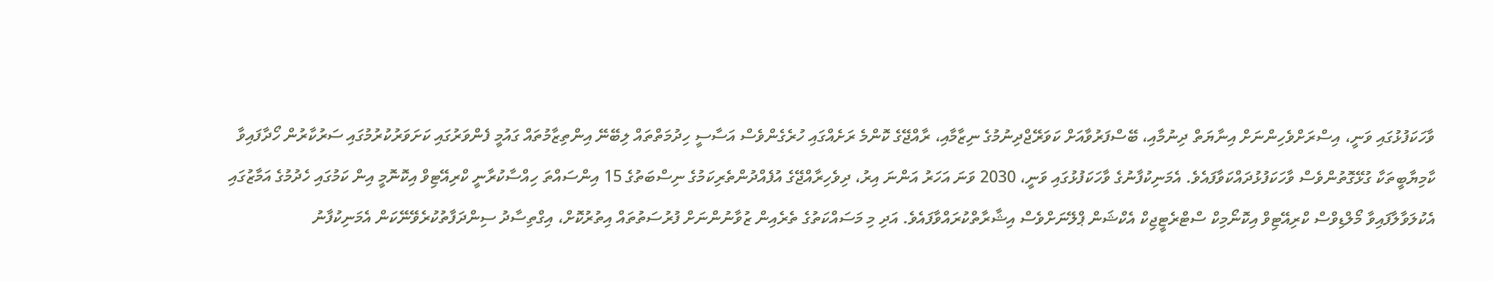ވާހަކަފުޅުގައި ވަނީ، އިސްރަށްވެހިންނަށް އިނާޔަތް ދިނުމާއި، ބޭސްފަރުވާއަށް ކަވަރޭޖްދިނުމުގެ ނިޒާމާއި، ރާއްޖޭގެ ކޮންމެ ރަށެއްގައި ހުރެގެންވެސް އަސާސީ ހިދުމަތްތައް ލިބޭނޭ އިންތިޒާމުތައް ގައުމީ ފެންވަރުގައި ކަށަވަރުކުރުމުގައި ސަރުކާރުން ހޯދާފައިވާ ކާމިޔާބީތަކާ ގުޅޭގޮތުންވެސް ވާހަކަފުޅުދައްކަވާފައެވެ. އެމަނިކުފާނުގެ ވާހަކަފުޅުގައި ވަނީ، 2030 ވަނަ އަހަރު އަންނަ އިރު، ދިވެހިރާއްޖޭގެ އުފެއްދުންތެރިކަމުގެ ނިސްބަތުގެ 15 އިންސައްތަ ހިއްސާކުރާނީ ކްރިއޭޓިވް އިކޮނޮމީ އިން ކަމުގައި ހެދުމުގެ އަމާޒުގައި އެކުލަވާލާފައިވާ މޯލްޑިވްސް ކްރިއޭޓިވް އިކޮނޯމިކް ސްޓްރެޓީޖިކް އެކްޝަން ޕްލޭނަށްވެސް އިޝާރާތްކުރައްވާފައެވެ. އަދި މި މަސައްކަތުގެ ތެރެއިން ޒުވާނުންނަށް ފުރުސަތުތައް އިތުރުކޮށް، އިގްތިސާދު ސިންދަފާތުކުރެވޭނޭކަން އެމަނިކުފާނު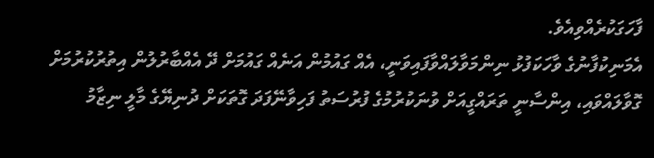ފާހަގަކުރެއްވިއެވެ.
އެމަނިކުފާނުގެ ވާހަކަފުޅު ނިންމަވާލައްވާފައިވަނީ، އެއް ގައުމުން އަނެއް ގައުމަށް ދޭ އެއްބާރުލުން އިތުރުކުރުމަށް ގޮވާލައްވައި، އިންސާނީ ތަރައްގީއަށް ވުނަކުރުމުގެ ފުރުސަތު ފަހިވާނޭފަދަ ގޮތަކަށް ދުނިޔޭގެ މާލީ ނިޒާމު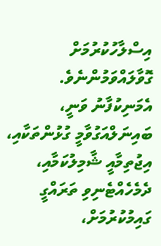އިސްލާހުކުރުމަށް ގޮވާލައްވަމުންނެވެ. އެމަނިކުފާނު ވަނީ، ބައިނަލްއަގުވާމީ ގުޅުންތަކާއި، އިޖުތިމާއީ ޝާމިލުކަމާއި، ދެމެހެއްޓެނިވި ތަރައްގީ ގައިމުކުރުމަށް،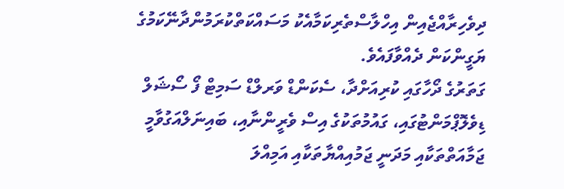ދިވެހިރާއްޖެއިން އިހްލާސްތެރިކަމާއެކު މަސައްކަތްކުރަމުންދާނޭކަމުގެ ޔަގީންކަން ދެއްވާފައެވެ.
ގަތަރުގެ ދޯހާގައި ކުރިއަށްދާ، ސެކަންޑް ވަރލްޑް ސަމިޓް ފޯ ސޯޝަލް ޑިވެލޮޕްމަންޓުގައި، ގައުމުތަކުގެ އިސް ވެރީންނާއި، ބައިނަލްއަގުވާމީ ޖަމާއަތްތަކާއި މަދަނީ ޖަމުއިއްޔާތަކާއި އަމިއްލަ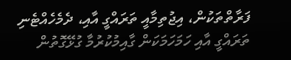ފަރާތްތަކުން، އިޖުތިމާއީ ތަރައްގީ އާއި، ދެމެހެއްޓެނި ތަރައްގީ އާއި ހަމަހަމަކަން ގާއިމުކުރުމާ ގުޅޭގޮތުން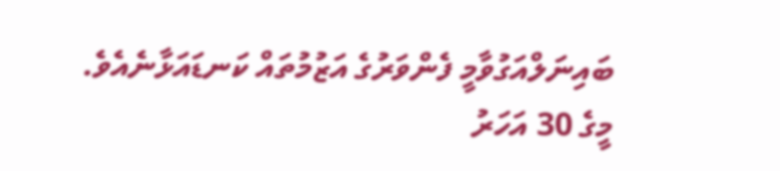ބައިނަލްއަގުވާމީ ފެންވަރުގެ އަޒުމުތައް ކަނޑައަޅާނެއެވެ.
މީގެ 30 އަހަރު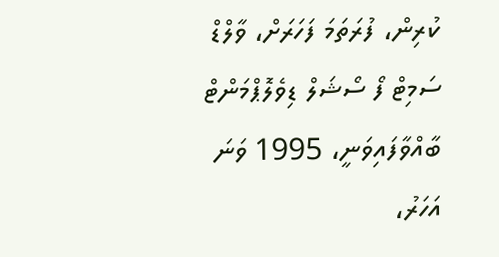ކުރިން، ފުރަތަމަ ފަހަރަށް، ވާލްޑް ސަމިޓް ފޯ ސޯޝަލް ޑިވެލޮޕްމަންޓް ބާއްވާފައިވަނީ، 1995 ވަނަ އަހަރު،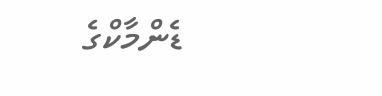ޑެންމާކްގެ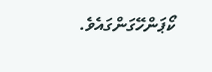ކޯޕަންހޭގަންގައެވެ.